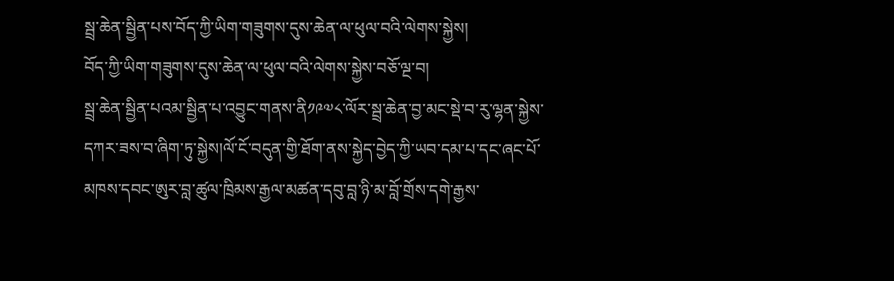སྦྲ་ཆེན་སྦྱིན་པས་བོད་ཀྱི་ཡིག་གཟུགས་དུས་ཆེན་ལ་ཕུལ་བའི་ལེགས་སྐྱེས།
བོད་ཀྱི་ཡིག་གཟུགས་དུས་ཆེན་ལ་ཕུལ་བའི་ལེགས་སྐྱེས་བཅོ་ལྔ་བ།
སྦྲ་ཆེན་སྦྱིན་པའམ་སྦྱིན་པ་འབྱུང་གནས་ནི༡༩༧༨་ལོར་སྦྲ་ཆེན་བྱ་མང་སྡེ་བ་རུ་ལྷན་སྐྱེས་དཀར་ཟས་བ་ཞིག་ཏུ་སྐྱེས།ལོ་ངོ་བདུན་གྱི་ཐོག་ནས་སྐྱེད་བྱེད་ཀྱི་ཡབ་དམ་པ་དང་ཞང་པོ་མཁས་དབང་ཨུར་བླ་ཚུལ་ཁྲིམས་རྒྱལ་མཚན་དབུ་བླ་ཉི་མ་བློ་གྲོས་དགེ་རྒྱས་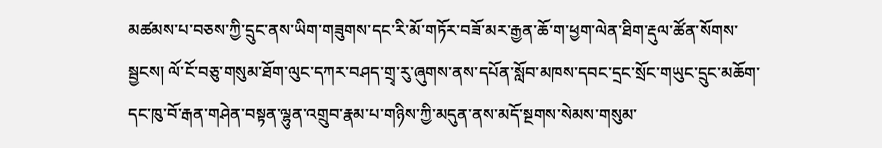མཚམས་པ་བཅས་ཀྱི་དྲུང་ནས་ཡིག་གཟུགས་དང་རི་མོ་གཏོར་བཟོ་མར་རྒྱན་ཆོ་ག་ཕྱག་ལེན་ཐིག་རྡུལ་ཚོན་སོགས་སྦྱངས། ལོ་ངོ་བཅུ་གསུམ་ཐོག་ལུང་དཀར་བཤད་གྲྭ་རུ་ཞུགས་ནས་དཔོན་སློབ་མཁས་དབང་དྲང་སྲོང་གཡུང་དྲུང་མཆོག་དང་ཁུ་བོ་རྒན་གཤེན་བསྟན་ལྷུན་འགྲུབ་རྣམ་པ་གཉིས་ཀྱི་མདུན་ནས་མདོ་སྔགས་སེམས་གསུམ་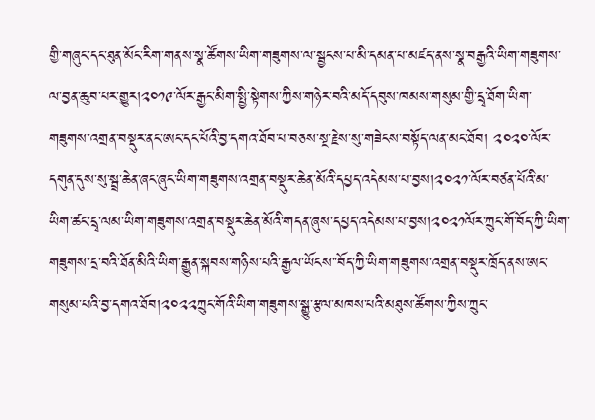གྱི་གཞུང་དང་ཐུན་མོང་རིག་གནས་སྣ་ཚོགས་ཡིག་གཟུགས་ལ་སྦྱངས་པ་མི་དམན་པ་མཛད་ནས་སྣ་བརྒྱའི་ཡིག་གཟུགས་ལ་བྱན་ཆུབ་པར་གྱུར།༢༠༡༩་ལོར་རྒྱང་མིག་སྤྱི་སྟེགས་ཀྱིས་གཉེར་བའི་མདོ་དབུས་ཁམས་གསུམ་གྱི་དྲྭ་ཐོག་ཡིག་གཟུགས་འགྲན་བསྡུར་ནང་ཨང་དང་པོའི་བྱ་དགའ་ཐོབ་པ་བཅས་སྔ་རྗེས་སུ་གཟེངས་བསྟོད་ལན་མང་ཐོབ། ༢༠༢༠་ལོར་དགུན་དུས་སུ་སྦྲ་ཆེན་ཞང་ཞུང་ཡིག་གཟུགས་འགྲན་བསྡུར་ཆེན་མོའི་དཔྱད་འདེམས་པ་བྱས།༢༠༢༡་ལོར་བཙན་པོའི་མ་ཡིག་ཚང་དྲྭ་ལམ་ཡིག་གཟུགས་འགྲན་བསྡུར་ཆེན་མོའི་གདན་ཞུས་དཔྱད་འདེམས་པ་བྱས།༢༠༢༡ལོར་ཀྲུང་གོ་བོད་ཀྱི་ཡིག་གཟུགས་དྲ་བའི་ཐོན་མིའི་ཡིག་རྒྱུན་སྐབས་གཉིས་པའི་རྒྱལ་ཡོངས་་བོད་ཀྱི་ཡིག་གཟུགས་འགྲན་བསྡུར་ཁྲོད་ནས་ཨང་གསུམ་པའི་བྱ་དགའ་ཐོབ།༢༠༢༢ཀྲུང་གོའི་ཡིག་གཟུགས་སྒྱུ་རྩལ་མཁས་པའི་མཐུས་ཚོགས་ཀྱིས་ཀྲུང་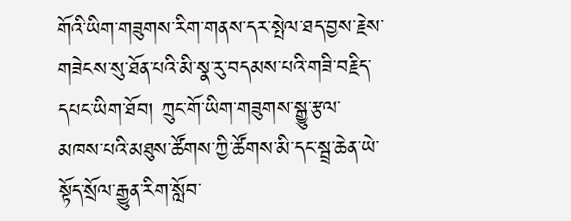གོའི་ཡིག་གཟུགས་རིག་གནས་དར་སྤེལ་ཐད་བྱས་རྗེས་གཟེངས་སུ་ཐོན་པའི་མི་སྣ་རུ་བདམས་པའི་གཟི་བརྗིད་དཔང་ཡིག་ཐོབ། ཀྲུང་གོ་ཡིག་གཟུགས་སྒྱུ་རྩལ་མཁས་པའི་མཐུས་ཚོགས་ཀྱི་ཚོགས་མི་དང་སྦྲ་ཆེན་ཡེ་སྟོད་སྲོལ་རྒྱུན་རིག་སློབ་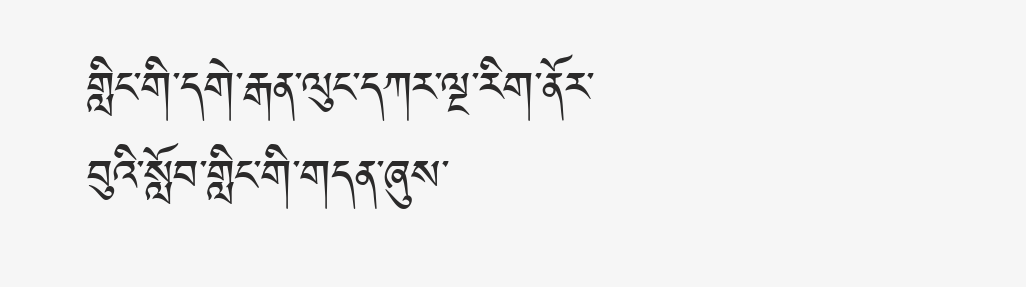གླིང་གི་དགེ་རྒན་ལུང་དཀར་ལྔ་རིག་ནོར་བུའི་སློབ་གླིང་གི་གདན་ཞུས་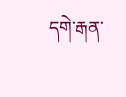དགེ་རྒན་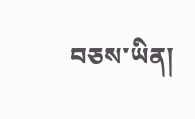བཅས་ཡིན།